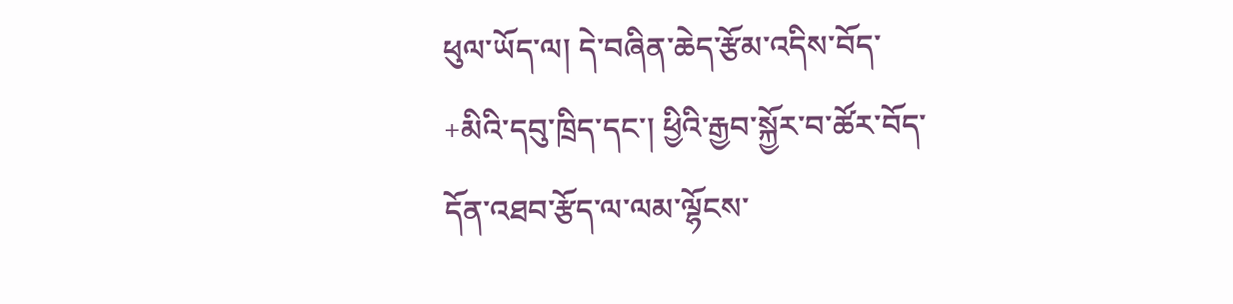ཕུལ་ཡོད་ལ། དེ་བཞིན་ཆེད་རྩོམ་འདིས་བོད་ +མིའི་དབུ་ཁྲིད་དང་། ཕྱིའི་རྒྱབ་སྐྱོར་བ་ཚོར་བོད་དོན་འཐབ་རྩོད་ལ་ལམ་ལྷོངས་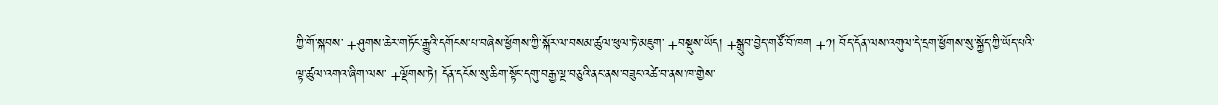ཀྱི་གོ་སྐབས་ +ཤུགས་ཆེར་གཏོང་རྒྱུའི་དགོངས་པ་བཞེས་ཕྱོགས་ཀྱི་སྐོར་ལ་བསམ་ཚུལ་ཕུལ་ཏེ་མཇུག་ +བསྡུས་ཡོད། +སྒྲུབ་བྱེད་གཙོ་བོ་ཁག +༡། བོད་དོན་ལས་འགུལ་དེ་དྲག་ཕྱོགས་སུ་སྐྱོད་ཀྱི་ཡོད་པའི་ལྟ་ཚུལ་འགའ་ཞིག་ལས་ +ལྡོགས་ཏེ། དོན་དངོས་སུ་ཆིག་སྟོང་དགུ་བརྒྱ་ལྔ་བཅུའི་ནང་ནས་བཟུང་འཚེ་བ་ནས་ཁ་གྱེས་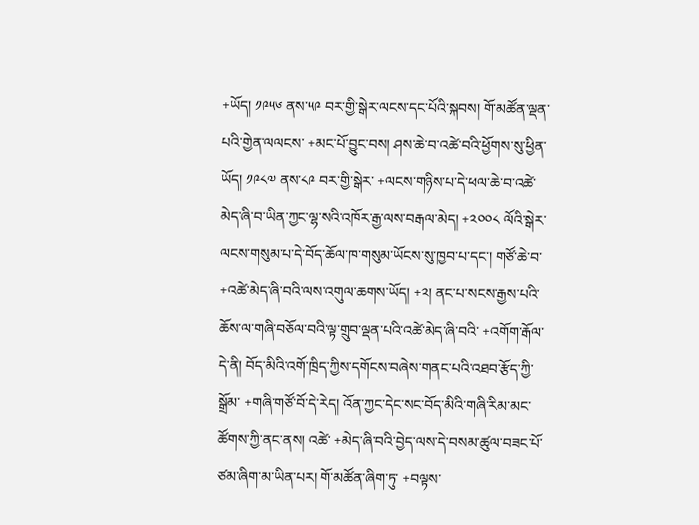+ཡོད། ༡༩༥༦ ནས་༥༩ བར་གྱི་སྒེར་ལངས་དང་པོའི་སྐབས། གོ་མཚོན་ལྡན་པའི་གྱེན་ལལངས་ +མང་པོ་བྱུང་བས། ཤས་ཆེ་བ་འཚེ་བའི་ཕྱོགས་སུ་ཕྱིན་ཡོད། ༡༩༨༧ ནས་༨༩ བར་གྱི་སྒེར་ +ལངས་གཉིས་པ་དེ་ཕལ་ཆེ་བ་འཚེ་མེད་ཞི་བ་ཡིན་ཀྱང་ལྷ་སའི་འཁོར་རྒྱ་ལས་བརྒལ་མེད། +༢༠༠༨ ལོའི་སྒེར་ལངས་གསུམ་པ་དེ་བོད་ཆོལ་ཁ་གསུམ་ཡོངས་སུ་ཁྱབ་པ་དང་། གཙོ་ཆེ་བ་ +འཚེ་མེད་ཞི་བའི་ལས་འགུལ་ཆགས་ཡོད། +༢། ནང་པ་སངས་རྒྱས་པའི་ཆོས་ལ་གཞི་བཅོལ་བའི་ལྟ་གྲུབ་ལྡན་པའི་འཚེ་མེད་ཞི་བའི་ +འགོག་རྒོལ་དེ་ནི། བོད་མིའི་འགོ་ཁྲིད་ཀྱིས་དགོངས་བཞེས་གནང་པའི་འཐབ་རྩོད་ཀྱི་སྒྲོམ་ +གཞི་གཙོ་བོ་དེ་རེད། འོན་ཀྱང་དེང་སང་བོད་མིའི་གཞི་རིམ་མང་ཚོགས་ཀྱི་ནང་ནས། འཚེ་ +མེད་ཞི་བའི་བྱེད་ལས་དེ་བསམ་ཚུལ་བཟང་པོ་ཙམ་ཞིག་མ་ཡིན་པར། གོ་མཚོན་ཞིག་ཏུ་ +བལྟས་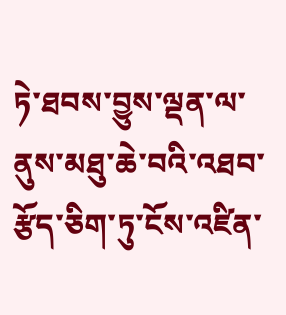ཏེ་ཐབས་བྱུས་ལྡན་ལ་ནུས་མཐུ་ཆེ་བའི་འཐབ་རྩོད་ཅིག་ཏུ་ངོས་འཛིན་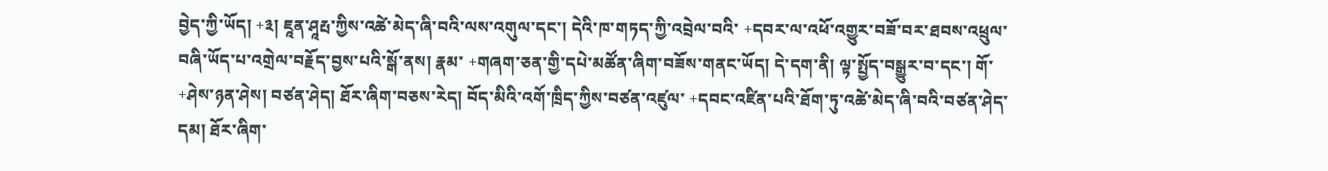བྱེད་ཀྱི་ཡོད། +༣། ཇཱན་ཤཱརྤ་ཀྱིས་འཚེ་མེད་ཞི་བའི་ལས་འགུལ་དང་། དེའི་ཁ་གཏད་ཀྱི་འབྲེལ་བའི་ +དབར་ལ་འཕོ་འགྱུར་བཟོ་བར་ཐབས་འཕྲུལ་བཞི་ཡོད་པ་འགྲེལ་བརྗོད་བྱས་པའི་སྒོ་ནས། རྣམ་ +གཞག་ཅན་གྱི་དཔེ་མཚོན་ཞིག་བཟོས་གནང་ཡོད། དེ་དག་ནི། ལྟ་སྤྱོད་བསྒྱུར་བ་དང་། གོ་ +ཤེས་ཉན་ཤེས། བཙན་ཤེད། ཐོར་ཞིག་བཅས་རེད། བོད་མིའི་འགོ་ཁྲིད་ཀྱིས་བཙན་འཛུལ་ +དབང་འཛིན་པའི་ཐོག་ཏུ་འཚེ་མེད་ཞི་བའི་བཙན་ཤེད་དམ། ཐོར་ཞིག་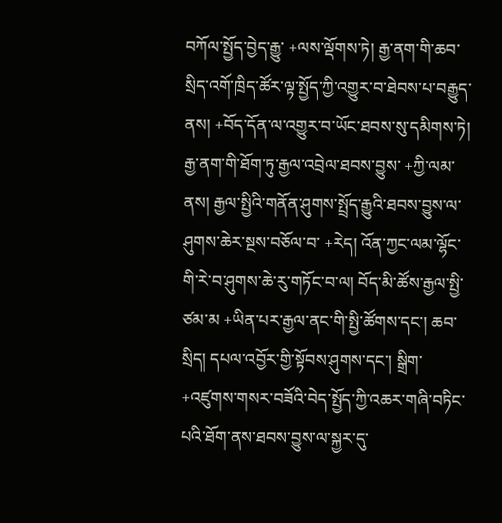བཀོལ་སྤྱོད་བྱེད་རྒྱུ་ +ལས་ལྡོགས་ཏེ། རྒྱ་ནག་གི་ཆབ་སྲིད་འགོ་ཁྲིད་ཚོར་ལྟ་སྤྱོད་ཀྱི་འགྱུར་བ་ཐེབས་པ་བརྒྱུད་ནས། +བོད་དོན་ལ་འགྱུར་བ་ཡོང་ཐབས་སུ་དམིགས་ཏེ། རྒྱ་ནག་གི་ཐོག་ཏུ་རྒྱལ་འབྲེལ་ཐབས་བྱུས་ +ཀྱི་ལམ་ནས། རྒྱལ་སྤྱིའི་གནོན་ཤུགས་སྤྲོད་རྒྱུའི་ཐབས་བྱུས་ལ་ཤུགས་ཆེར་སྔས་བཅོལ་བ་ +རེད། འོན་ཀྱང་ལམ་ལྷོང་གི་རེ་བ་ཤུགས་ཆེ་རུ་གཏོང་བ་ལ། བོད་མི་ཚོས་རྒྱལ་སྤྱི་ཙམ་མ +ཡིན་པར་རྒྱལ་ནང་གི་སྤྱི་ཚོགས་དང་། ཆབ་སྲིད། དཔལ་འབྱོར་གྱི་སྟོབས་ཤུགས་དང་། སྒྲིག་ +འཛུགས་གསར་བཟོའི་བེད་སྤྱོད་ཀྱི་འཆར་གཞི་བཏིང་པའི་ཐོག་ནས་ཐབས་བྱུས་ལ་སྐྱར་དུ་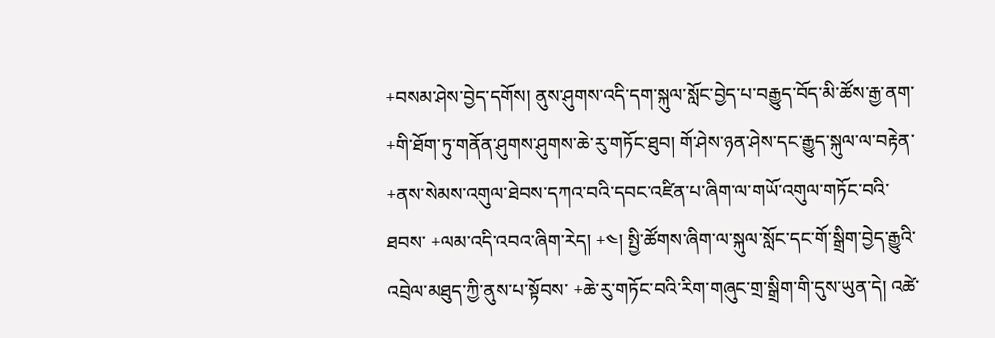+བསམ་ཤེས་བྱེད་དགོས། ནུས་ཤུགས་འདི་དག་སྐུལ་སློང་བྱེད་པ་བརྒྱུད་བོད་མི་ཚོས་རྒྱ་ནག་ +གི་ཐོག་ཏུ་གནོན་ཤུགས་ཤུགས་ཆེ་རུ་གཏོང་ཐུབ། གོ་ཤེས་ཉན་ཤེས་དང་རྒྱུད་སྐུལ་ལ་བརྟེན་ +ནས་སེམས་འགུལ་ཐེབས་དཀའ་བའི་དབང་འཛིན་པ་ཞིག་ལ་གཡོ་འགུལ་གཏོང་བའི་ཐབས་ +ལམ་འདི་འབའ་ཞིག་རེད། +༤། སྤྱི་ཚོགས་ཞིག་ལ་སྐུལ་སློང་དང་གོ་སྒྲིག་བྱེད་རྒྱུའི་འབྲེལ་མཐུད་ཀྱི་ནུས་པ་སྟོབས་ +ཆེ་རུ་གཏོང་བའི་རིག་གཞུང་གྲ་སྒྲིག་གི་དུས་ཡུན་དེ། འཚེ་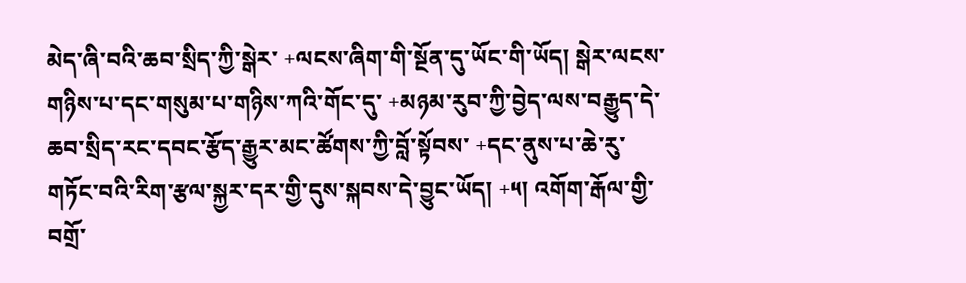མེད་ཞི་བའི་ཆབ་སྲིད་ཀྱི་སྒེར་ +ལངས་ཞིག་གི་སྔོན་དུ་ཡོང་གི་ཡོད། སྒེར་ལངས་གཉིས་པ་དང་གསུམ་པ་གཉིས་ཀའི་གོང་དུ་ +མཉམ་རུབ་ཀྱི་བྱེད་ལས་བརྒྱུད་དེ་ཆབ་སྲིད་རང་དབང་རྩོད་རྒྱུར་མང་ཚོགས་ཀྱི་བློ་སྟོབས་ +དང་ནུས་པ་ཆེ་རུ་གཏོང་བའི་རིག་རྩལ་སྐྱར་དར་གྱི་དུས་སྐབས་དེ་བྱུང་ཡོད། +༥། འགོག་རྒོལ་གྱི་བགྲོ་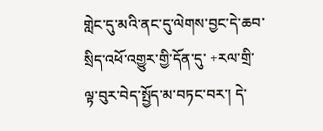གླེང་དུ་མའི་ནང་དུ་ལེགས་བྱང་དེ་ཆབ་སྲིད་འཕོ་འགྱུར་གྱི་དོན་དུ་ +རལ་གྲི་ལྟ་བུར་བེད་སྤྱོད་མ་བཏང་བར་། དེ་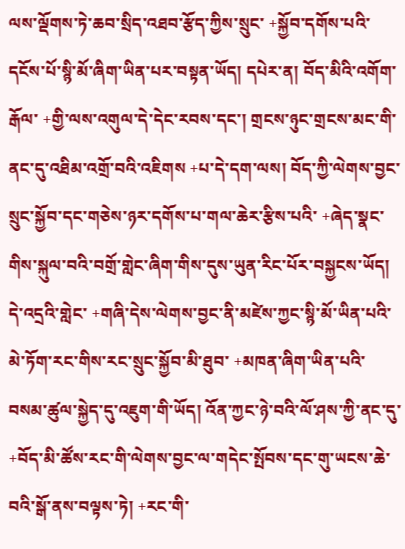ལས་ལྡོགས་ཏེ་ཆབ་སྲིད་འཐབ་རྩོད་ཀྱིས་སྲུང་ +སྐྱོབ་དགོས་པའི་དངོས་པོ་སྙི་མོ་ཞིག་ཡིན་པར་བསྟན་ཡོད། དཔེར་ན། བོད་མིའི་འགོག་རྒོལ་ +གྱི་ལས་འགུལ་དེ་དེང་རབས་དང་། གྲངས་ཉུང་གྲངས་མང་གི་ནང་དུ་འཐིམ་འགྲོ་བའི་འཇིགས +པ་དེ་དག་ལས། བོད་ཀྱི་ལེགས་བྱང་སྲུང་སྐྱོབ་དང་གཅེས་ཉར་དགོས་པ་གལ་ཆེར་རྩིས་པའི་ +ཞེད་སྣང་གིས་སྐུལ་བའི་བགྲོ་གླེང་ཞིག་གིས་དུས་ཡུན་རིང་པོར་བསྐྱངས་ཡོད། དེ་འདྲའི་གླེང་ +གཞི་དེས་ལེགས་བྱང་ནི་མཛེས་ཀྱང་སྙི་མོ་ཡིན་པའི་མེ་ཏོག་རང་གིས་རང་སྲུང་སྐྱོབ་མི་ཐུབ་ +མཁན་ཞིག་ཡིན་པའི་བསམ་ཚུལ་སྐྱེད་དུ་འཇུག་གི་ཡོད། འོན་ཀྱང་ཉེ་བའི་ལོ་ཤས་ཀྱི་ནང་དུ་ +བོད་མི་ཚོས་རང་གི་ལེགས་བྱང་ལ་གདེང་སྤོབས་དང་གུ་ཡངས་ཆེ་བའི་སྒོ་ནས་བལྟས་ཏེ། +རང་གི་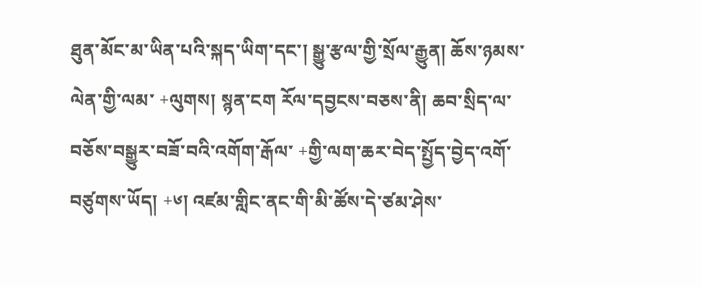ཐུན་མོང་མ་ཡིན་པའི་སྐད་ཡིག་དང་། སྒྱུ་རྩལ་གྱི་སྲོལ་རྒྱུན། ཆོས་ཉམས་ལེན་གྱི་ལམ་ +ལུགས། སྙན་ངག རོལ་དབྱངས་བཅས་ནི། ཆབ་སྲིད་ལ་བཅོས་བསྒྱུར་བཟོ་བའི་འགོག་རྒོལ་ +གྱི་ལག་ཆར་བེད་སྤྱོད་བྱེད་འགོ་བཙུགས་ཡོད། +༦། འཛམ་གླིང་ནང་གི་མི་ཚོས་དེ་ཙམ་ཤེས་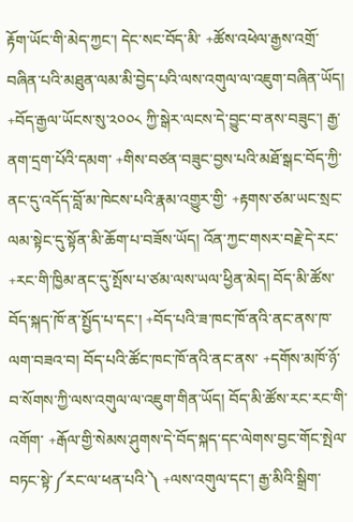རྟོག་ཡོང་གི་མེད་ཀྱང་། དེང་སང་བོད་མི་ +ཚོས་འཕེལ་རྒྱས་འགྲོ་བཞིན་པའི་མཐུན་ལམ་མི་བྱེད་པའི་ལས་འགུལ་ལ་འཇུག་བཞིན་ཡོད། +བོད་རྒྱལ་ཡོངས་སུ་༢༠༠༨ ཀྱི་སྒེར་ལངས་དེ་བྱུང་བ་ནས་བཟུང་། རྒྱ་ནག་དྲག་པོའི་དམག་ +གིས་བཙན་བཟུང་བྱས་པའི་མཐོ་སྒང་བོད་ཀྱི་ནང་དུ་འདོད་བློ་མ་ཁེངས་པའི་རྣམ་འགྱུར་གྱི་ +རྟགས་ཙམ་ཡང་སྲང་ལམ་སྟེང་དུ་སྟོན་མི་ཆོག་པ་བཟོས་ཡོད། འོན་ཀྱང་གསར་བརྗེ་དེ་རང་ +རང་གི་ཁྱིམ་ནང་དུ་སྤོས་པ་ཙམ་ལས་ཡལ་ཕྱིན་མེད། བོད་མི་ཚོས་བོད་སྐད་ཁོ་ན་སྤྱོད་པ་དང་། +བོད་པའི་ཟ་ཁང་ཁོ་ནའི་ནང་ནས་ཁ་ལག་བཟའ་བ། བོད་པའི་ཚོང་ཁང་ཁོ་ནའི་ནང་ནས་ +དགོས་མཁོ་ཉོ་བ་སོགས་ཀྱི་ལས་འགུལ་ལ་འཇུག་གིན་ཡོད། བོད་མི་ཚོས་རང་རང་གི་འགོག་ +རྒོལ་གྱི་སེམས་ཤུགས་དེ་བོད་སྐད་དང་ལེགས་བྱང་གོང་སྤེལ་བཏང་སྟེ་༼རང་ལ་ཕན་པའི་༽ +ལས་འགུལ་དང་། རྒྱ་མིའི་སྒྲིག་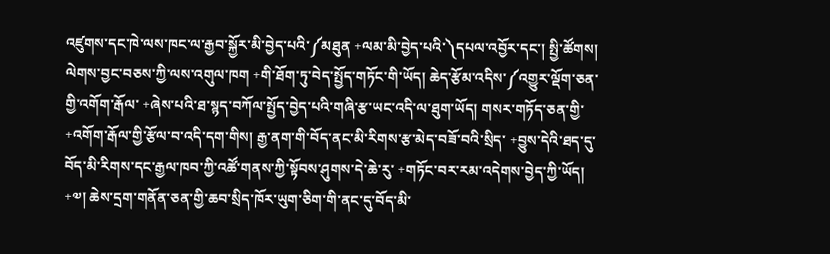འཛུགས་དང་ཁེ་ལས་ཁང་ལ་རྒྱབ་སྐྱོར་མི་བྱེད་པའི་༼མཐུན +ལམ་མི་བྱེད་པའི་༽དཔལ་འབྱོར་དང་། སྤྱི་ཚོགས། ལེགས་བྱང་བཅས་ཀྱི་ལས་འགུལ་ཁག +གི་ཐོག་ཏུ་བེད་སྤྱོད་གཏོང་གི་ཡོད། ཆེད་རྩོམ་འདིས་༼འགྱུར་ལྡོག་ཅན་གྱི་འགོག་རྒོལ་ +ཞེས་པའི་ཐ་སྙད་བཀོལ་སྤྱོད་བྱེད་པའི་གཞི་རྩ་ཡང་འདི་ལ་ཐུག་ཡོད། གསར་གཏོད་ཅན་གྱི་ +འགོག་རྒོལ་གྱི་རྩོལ་བ་འདི་དག་གིས། རྒྱ་ནག་གི་བོད་ནང་མི་རིགས་རྩ་མེད་བཟོ་བའི་སྲིད་ +བྱུས་དེའི་ཐད་དུ་བོད་མི་རིགས་དང་རྒྱལ་ཁབ་ཀྱི་འཚོ་གནས་ཀྱི་སྟོབས་ཤུགས་དེ་ཆེ་རུ་ +གཏོང་བར་རམ་འདེགས་བྱེད་ཀྱི་ཡོད། +༧། ཆེས་དྲག་གནོན་ཅན་གྱི་ཆབ་སྲིད་ཁོར་ཡུག་ཅིག་གི་ནང་དུ་བོད་མི་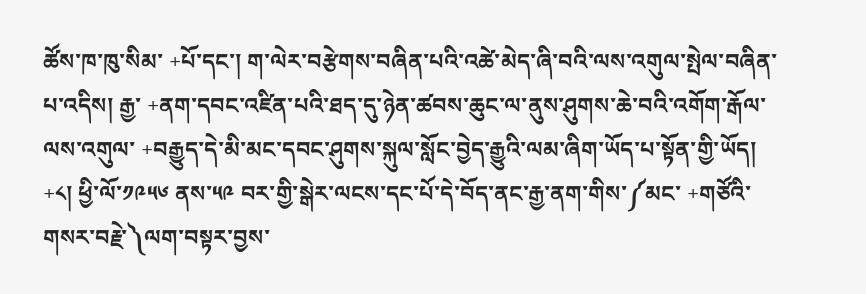ཚོས་ཁ་ཁུ་སིམ་ +པོ་དང་། ག་ལེར་བརྩེགས་བཞིན་པའི་འཚེ་མེད་ཞི་བའི་ལས་འགུལ་སྤེལ་བཞིན་པ་འདིས། རྒྱ་ +ནག་དབང་འཛིན་པའི་ཐད་དུ་ཉེན་ཚབས་ཆུང་ལ་ནུས་ཤུགས་ཆེ་བའི་འགོག་རྒོལ་ལས་འགུལ་ +བརྒྱུད་དེ་མི་མང་དབང་ཤུགས་སྐུལ་སློང་བྱེད་རྒྱུའི་ལམ་ཞིག་ཡོད་པ་སྟོན་གྱི་ཡོད། +༨། ཕྱི་ལོ་༡༩༥༦ ནས་༥༩ བར་གྱི་སྒེར་ལངས་དང་པོ་དེ་བོད་ནང་རྒྱ་ནག་གིས་༼མང་ +གཙོའི་གསར་བརྗེ་༽ལག་བསྟར་བྱས་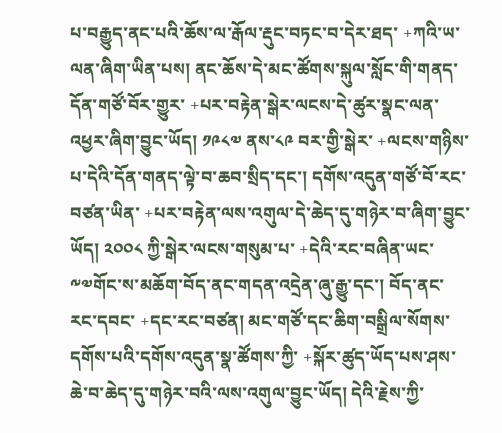པ་བརྒྱུད་ནང་པའི་ཆོས་ལ་རྒོལ་རྡུང་བཏང་བ་དེར་ཐད་ +ཀའི་ཡ་ལན་ཞིག་ཡིན་པས། ནང་ཆོས་དེ་མང་ཚོགས་སྐུལ་སློང་གི་གནད་དོན་གཙོ་བོར་གྱུར་ +པར་བརྟེན་སྒེར་ལངས་དེ་ཚུར་སྣང་ལན་འཕྱར་ཞིག་བྱུང་ཡོད། ༡༩༨༧ ནས་༨༩ བར་གྱི་སྒེར་ +ལངས་གཉིས་པ་དེའི་དོན་གནད་ལྟེ་བ་ཆབ་སྲིད་དང་། དགོས་འདུན་གཙོ་བོ་རང་བཙན་ཡིན་ +པར་བརྟེན་ལས་འགུལ་དེ་ཆེད་དུ་གཉེར་བ་ཞིག་བྱུང་ཡོད། ༢༠༠༨ ཀྱི་སྒེར་ལངས་གསུམ་པ་ +དེའི་རང་བཞིན་ཡང་༸༧གོང་ས་མཆོག་བོད་ནང་གདན་འདྲེན་ཞུ་རྒྱུ་དང་། བོད་ནང་རང་དབང་ +དང་རང་བཙན། མང་གཙོ་དང་ཆིག་བསྒྲིལ་སོགས་དགོས་པའི་དགོས་འདུན་སྣ་ཚོགས་ཀྱི་ +སྐོར་ཚུད་ཡོད་པས་ཤས་ཆེ་བ་ཆེད་དུ་གཉེར་བའི་ལས་འགུལ་བྱུང་ཡོད། དེའི་རྗེས་ཀྱི་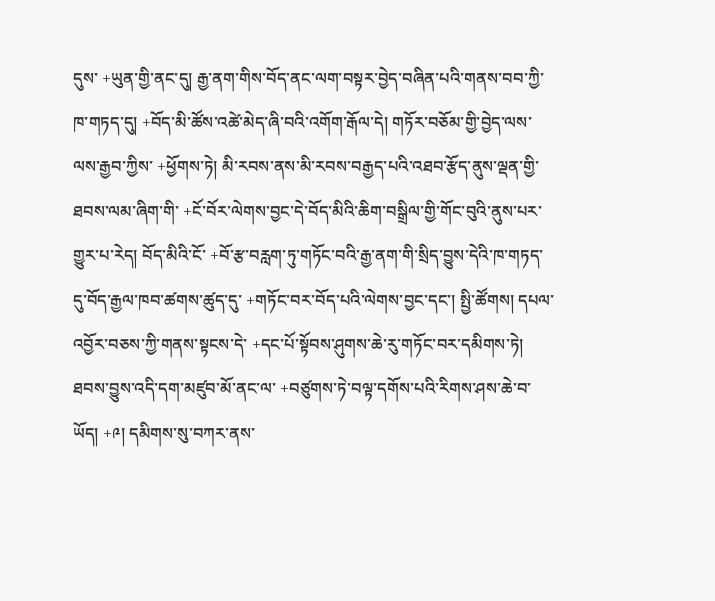དུས་ +ཡུན་གྱི་ནང་དུ། རྒྱ་ནག་གིས་བོད་ནང་ལག་བསྟར་བྱེད་བཞིན་པའི་གནས་བབ་ཀྱི་ཁ་གཏད་དུ། +བོད་མི་ཚོས་འཚེ་མེད་ཞི་བའི་འགོག་རྒོལ་དེ། གཏོར་བཅོམ་གྱི་བྱེད་ལས་ལས་རྒྱབ་ཀྱིས་ +ཕྱོགས་ཏེ། མི་རབས་ནས་མི་རབས་བརྒྱད་པའི་འཐབ་རྩོད་ནུས་ལྡན་གྱི་ཐབས་ལམ་ཞིག་གི་ +ངོ་བོར་ལེགས་བྱང་དེ་བོད་མིའི་ཆིག་བསྒྲིལ་གྱི་གོང་བུའི་ནུས་པར་གྱུར་པ་རེད། བོད་མིའི་ངོ་ +བོ་རྩ་བརླག་ཏུ་གཏོང་བའི་རྒྱ་ནག་གི་སྲིད་བྱུས་དེའི་ཁ་གཏད་དུ་བོད་རྒྱལ་ཁབ་ཚགས་ཚུད་དུ་ +གཏོང་བར་བོད་པའི་ལེགས་བྱང་དང་། སྤྱི་ཚོགས། དཔལ་འབྱོར་བཅས་ཀྱི་གནས་སྟངས་དེ་ +དང་པོ་སྟོབས་ཤུགས་ཆེ་རུ་གཏོང་བར་དམིགས་ཏེ། ཐབས་བྱུས་འདི་དག་མཛུབ་མོ་ནང་ལ་ +བཙུགས་ཏེ་བལྟ་དགོས་པའི་རིགས་ཤས་ཆེ་བ་ཡོད། +༩། དམིགས་སུ་བཀར་ནས་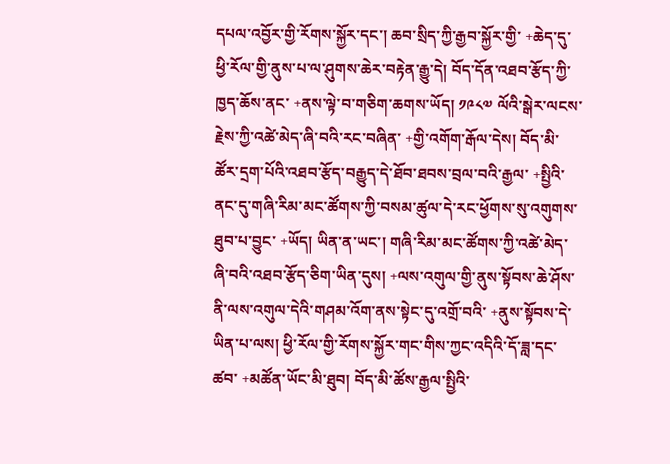དཔལ་འབྱོར་གྱི་རོགས་སྐྱོར་དང་། ཆབ་སྲིད་ཀྱི་རྒྱབ་སྐྱོར་གྱི་ +ཆེད་དུ་ཕྱི་རོལ་གྱི་ནུས་པ་ལ་ཤུགས་ཆེར་བརྟེན་རྒྱུ་དེ། བོད་དོན་འཐབ་རྩོད་ཀྱི་ཁྱད་ཆོས་ནང་ +ནས་ལྟེ་བ་གཅིག་ཆགས་ཡོད། ༡༩༨༧ ལོའི་སྒེར་ལངས་རྗེས་ཀྱི་འཚེ་མེད་ཞི་བའི་རང་བཞིན་ +གྱི་འགོག་རྒོལ་དེས། བོད་མི་ཚོར་དྲག་པོའི་འཐབ་རྩོད་བརྒྱུད་དེ་ཐོབ་ཐབས་བྲལ་བའི་རྒྱལ་ +སྤྱིའི་ནང་དུ་གཞི་རིམ་མང་ཚོགས་ཀྱི་བསམ་ཚུལ་དེ་རང་ཕྱོགས་སུ་འགུགས་ཐུབ་པ་བྱུང་ +ཡོད། ཡིན་ན་ཡང་། གཞི་རིམ་མང་ཚོགས་ཀྱི་འཚེ་མེད་ཞི་བའི་འཐབ་རྩོད་ཅིག་ཡིན་དུས། +ལས་འགུལ་གྱི་ནུས་སྟོབས་ཆེ་ཤོས་ནི་ལས་འགུལ་དེའི་གཤམ་འོག་ནས་སྟེང་དུ་འགྲོ་བའི་ +ནུས་སྟོབས་དེ་ཡིན་པ་ལས། ཕྱི་རོལ་གྱི་རོགས་སྐྱོར་གང་གིས་ཀྱང་འདིའི་དོ་ཟླ་དང་ཚབ་ +མཚོན་ཡོང་མི་ཐུབ། བོད་མི་ཚོས་རྒྱལ་སྤྱིའི་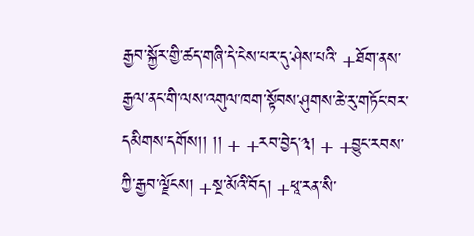རྒྱབ་སྐྱོར་གྱི་ཚད་གཞི་དེ་ངེས་པར་དུ་ཤེས་པའི་ +ཐོག་ནས་རྒྱལ་ནང་གི་ལས་འགུལ་ཁག་སྟོབས་ཤུགས་ཆེ་རུ་གཏོང་བར་དམིགས་དགོས།། །། + +རབ་བྱེད་༣། + +བྱུང་རབས་ཀྱི་རྒྱབ་ལྗོངས། +སྔ་མོའི་བོད། +ཕཱ་རན་སི་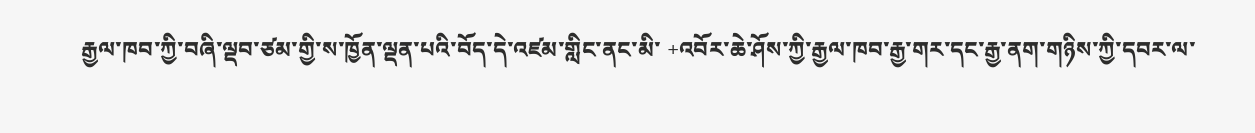རྒྱལ་ཁབ་ཀྱི་བཞི་ལྡབ་ཙམ་གྱི་ས་ཁྱོན་ལྡན་པའི་བོད་དེ་འཛམ་གླིང་ནང་མི་ +འབོར་ཆེ་ཤོས་ཀྱི་རྒྱལ་ཁབ་རྒྱ་གར་དང་རྒྱ་ནག་གཉིས་ཀྱི་དབར་ལ་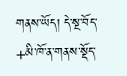གནས་ཡོད། དེ་སྔ་བོད་ +མི་ཁོ་ན་གནས་སྡོད་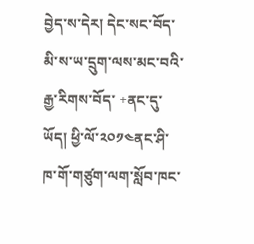བྱེད་ས་དེར། དེང་སང་བོད་མི་ས་ཡ་དྲུག་ལས་མང་བའི་རྒྱ་རིགས་བོད་ +ནང་དུ་ཡོད། ཕྱི་ལོ་༢༠༡༤ནང་ཤི་ཁ་གོ་གཙུག་ལག་སློབ་ཁང་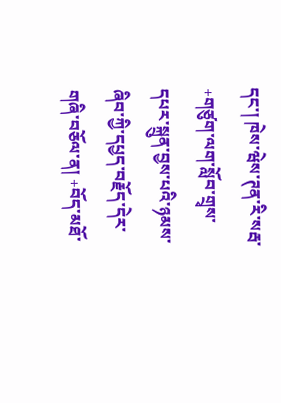དང་། ཁེས་ཝེས་ཊན་རི་སརྦ་ +གཙུག་ལག་སློབ་གྲྭས་དཔར་སྐྲུན་བྱས་པའི་ཉམས་ཞིབ་ཀྱི་དཔྱད་བརྗོད་དེར་གཞི་བཅོལ་ན། +བོད་མཐོ་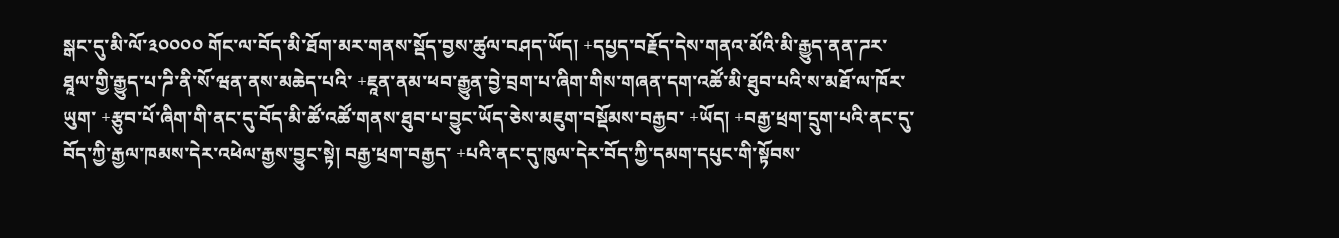སྒང་དུ་མི་ལོ་༣༠༠༠༠ གོང་ལ་བོད་མི་ཐོག་མར་གནས་སྡོད་བྱས་ཚུལ་བཤད་ཡོད། +དཔྱད་བརྗོད་དེས་གནའ་མོའི་མི་རྒྱུད་ནན་ཌར་ཐཱལ་གྱི་རྒྱུད་པ་ཌི་ནི་སོ་ཝན་ནས་མཆེད་པའི་ +ཇཱན་ནམ་ཕབ་རྒྱུན་བྱེ་བྲག་པ་ཞིག་གིས་གཞན་དག་འཚོ་མི་ཐུབ་པའི་ས་མཐོ་ལ་ཁོར་ཡུག་ +རྩུབ་པོ་ཞིག་གི་ནང་དུ་བོད་མི་ཚོ་འཚོ་གནས་ཐུབ་པ་བྱུང་ཡོད་ཅེས་མཇུག་བསྡོམས་བརྒྱབ་ +ཡོད། +བརྒྱ་ཕྲག་དྲུག་པའི་ནང་དུ་བོད་ཀྱི་རྒྱལ་ཁམས་དེར་འཕེལ་རྒྱས་བྱུང་སྟེ། བརྒྱ་ཕྲག་བརྒྱད་ +པའི་ནང་དུ་ཁུལ་དེར་བོད་ཀྱི་དམག་དཔུང་གི་སྟོབས་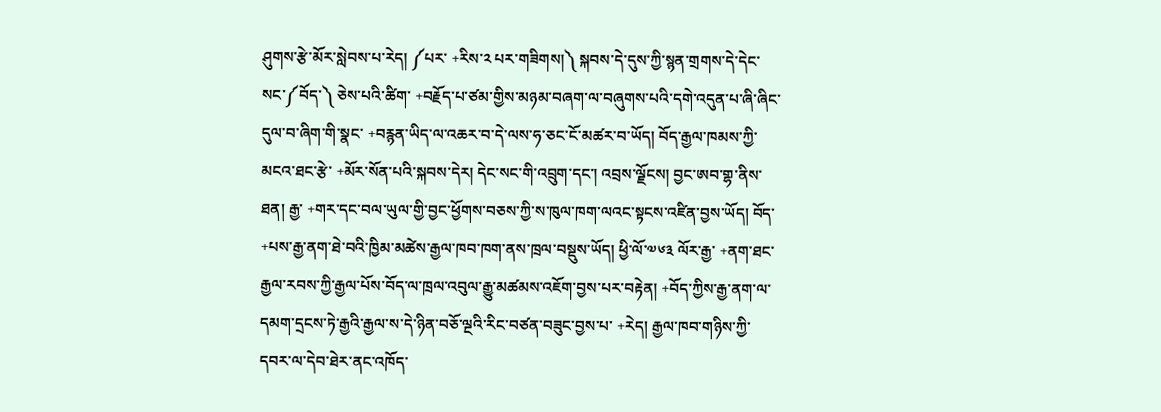ཤུགས་རྩེ་མོར་སླེབས་པ་རེད། ༼པར་ +རིས་༢ པར་གཟིགས།༽ སྐབས་དེ་དུས་ཀྱི་སྙན་གྲགས་དེ་དེང་སང་༼བོད་༽ ཅེས་པའི་ཚིག་ +བརྗོད་པ་ཙམ་གྱིས་མཉམ་བཞག་ལ་བཞུགས་པའི་དགེ་འདུན་པ་ཞི་ཞིང་དུལ་བ་ཞིག་གི་སྣང་ +བརྙན་ཡིད་ལ་འཆར་བ་དེ་ལས་ཧ་ཅང་ངོ་མཚར་བ་ཡོད། བོད་རྒྱལ་ཁམས་ཀྱི་མངའ་ཐང་རྩེ་ +མོར་སོན་པའི་སྐབས་དེར། དེང་སང་གི་འབྲུག་དང་། འབྲས་ལྗོངས། བྱང་ཨབ་གྷ་ནིས་ཐན། རྒྱ་ +གར་དང་བལ་ཡུལ་གྱི་བྱང་ཕྱོགས་བཅས་ཀྱི་ས་ཁུལ་ཁག་ལའང་སྟངས་འཛིན་བྱས་ཡོད། བོད་ +པས་རྒྱ་ནག་ཐེ་བའི་ཁྱིམ་མཚེས་རྒྱལ་ཁབ་ཁག་ནས་ཁྲལ་བསྡུས་ཡོད། ཕྱི་ལོ་༧༦༣ ལོར་རྒྱ་ +ནག་ཐང་རྒྱལ་རབས་ཀྱི་རྒྱལ་པོས་བོད་ལ་ཁྲལ་འབུལ་རྒྱུ་མཚམས་འཇོག་བྱས་པར་བརྟེན། +བོད་ཀྱིས་རྒྱ་ནག་ལ་དམག་དྲངས་ཏེ་རྒྱའི་རྒྱལ་ས་དེ་ཉིན་བཅོ་ལྔའི་རིང་བཙན་བཟུང་བྱས་པ་ +རེད། རྒྱལ་ཁབ་གཉིས་ཀྱི་དབར་ལ་དེབ་ཐེར་ནང་འཁོད་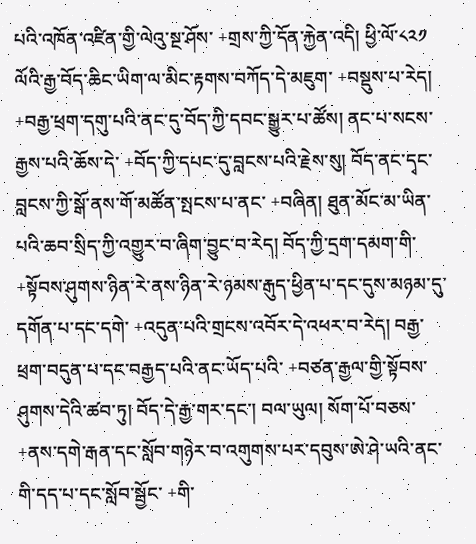པའི་འཁོན་འཛིན་གྱི་ལེའུ་སྔ་ཤོས་ +གྲས་ཀྱི་དོན་རྐྱེན་འདི། ཕྱི་ལོ་༨༢༡ ལོའི་རྒྱ་བོད་ཆིང་ཡིག་ལ་མིང་རྟགས་བཀོད་དེ་མཇུག་ +བསྡུས་པ་རེད། +བརྒྱ་ཕྲག་དགུ་པའི་ནང་དུ་བོད་ཀྱི་དབང་སྒྱུར་པ་ཚོས། ནང་པ་སངས་རྒྱས་པའི་ཆོས་དེ་ +བོད་ཀྱི་དཔང་དུ་བླངས་པའི་རྗེས་སུ། བོད་ནང་དྭང་བླངས་ཀྱི་སྒོ་ནས་གོ་མཚོན་སྤངས་པ་ནང་ +བཞིན། ཐུན་མོང་མ་ཡིན་པའི་ཆབ་སྲིད་ཀྱི་འགྱུར་བ་ཞིག་བྱུང་བ་རེད། བོད་ཀྱི་དྲག་དམག་གི་ +སྟོབས་ཤུགས་ཉིན་རེ་ནས་ཉིན་རེ་ཉམས་རྒུད་ཕྱིན་པ་དང་དུས་མཉམ་དུ་དགོན་པ་དང་དགེ་ +འདུན་པའི་གྲངས་འབོར་དེ་འཕར་བ་རེད། བརྒྱ་ཕྲག་བདུན་པ་དང་བརྒྱད་པའི་ནང་ཡོད་པའི་ +བཙན་རྒྱལ་གྱི་སྟོབས་ཤུགས་དེའི་ཚབ་ཏུ། བོད་དེ་རྒྱ་གར་དང་། བལ་ཡུལ། སོག་པོ་བཅས་ +ནས་དགེ་རྒན་དང་སློབ་གཉེར་བ་འགུགས་པར་དབུས་ཨེ་ཤེ་ཡའི་ནང་གི་དད་པ་དང་སློབ་སྦྱོང་ +གི་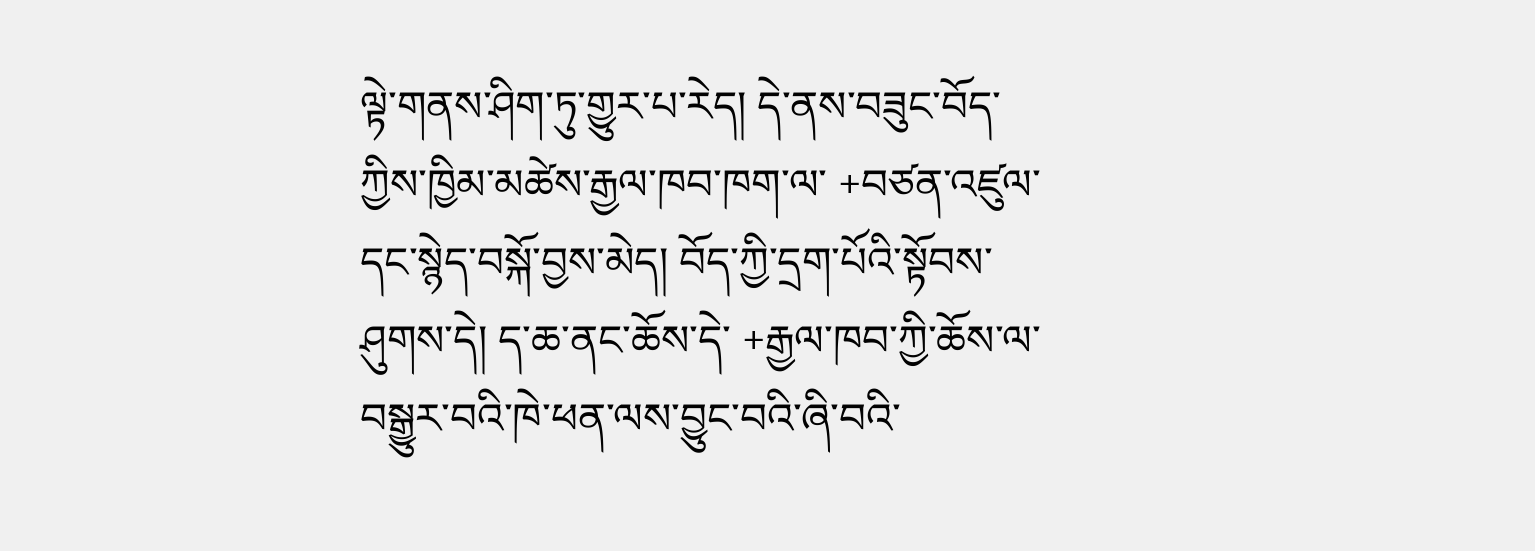ལྟེ་གནས་ཤིག་ཏུ་གྱུར་པ་རེད། དེ་ནས་བཟུང་བོད་ཀྱིས་ཁྱིམ་མཚེས་རྒྱལ་ཁབ་ཁག་ལ་ +བཙན་འཛུལ་དང་སྙེད་བསྐོ་བྱས་མེད། བོད་ཀྱི་དྲག་པོའི་སྟོབས་ཤུགས་དེ། ད་ཆ་ནང་ཆོས་དེ་ +རྒྱལ་ཁབ་ཀྱི་ཆོས་ལ་བསྒྱུར་བའི་ཁེ་ཕན་ལས་བྱུང་བའི་ཞི་བའི་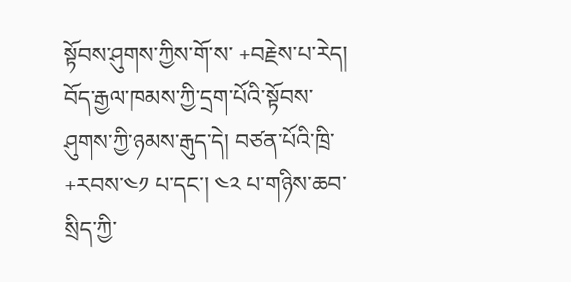སྟོབས་ཤུགས་ཀྱིས་གོ་ས་ +བརྗེས་པ་རེད། བོད་རྒྱལ་ཁམས་ཀྱི་དྲག་པོའི་སྟོབས་ཤུགས་ཀྱི་ཉམས་རྒུད་དེ། བཙན་པོའི་ཁྲི་ +རབས་༤༡ པ་དང་། ༤༢ པ་གཉིས་ཆབ་སྲིད་ཀྱི་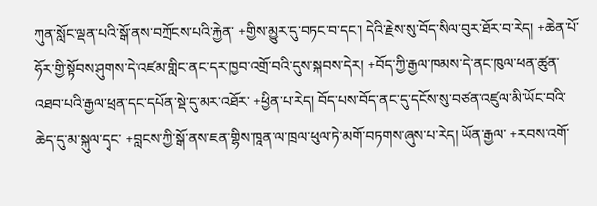ཀུན་སློང་ལྡན་པའི་སྒོ་ནས་བཀྲོངས་པའི་རྐྱེན་ +གྱིས་མྱུར་དུ་བཏང་བ་དང་། དེའི་རྗེས་སུ་བོད་སིལ་བུར་ཐོར་བ་རེད། +ཆེན་པོ་ཧོར་གྱི་སྟོབས་ཤུགས་དེ་འཛམ་གླིང་ནང་དར་ཁྱབ་འགྲོ་བའི་དུས་སྐབས་དེར། +བོད་ཀྱི་རྒྱལ་ཁམས་དེ་ནང་ཁུལ་ཕན་ཚུན་འཐབ་པའི་རྒྱལ་ཕྲན་དང་དཔོན་སྡེ་དུ་མར་འཐོར་ +ཕྱིན་པ་རེད། བོད་པས་བོད་ནང་དུ་དངོས་སུ་བཙན་འཛུལ་མི་ཡོང་བའི་ཆེད་དུ་མ་སྐུལ་དྭང་ +བླངས་ཀྱི་སྒོ་ནས་ཇན་གྷིས་ཁཱན་ལ་ཁྲལ་ཕུལ་ཏེ་མགོ་བཏགས་ཞུས་པ་རེད། ཡོན་རྒྱལ་ +རབས་འགོ་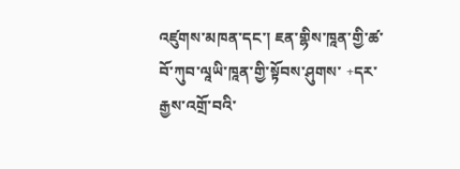འཛུགས་མཁན་དང་། ཇན་གྷིས་ཁཱན་གྱི་ཚ་བོ་ཀུབ་ལཱཡི་ཁཱན་གྱི་སྟོབས་ཤུགས་ +དར་རྒྱས་འགྲོ་བའི་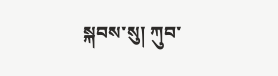སྐབས་སུ། ཀུབ་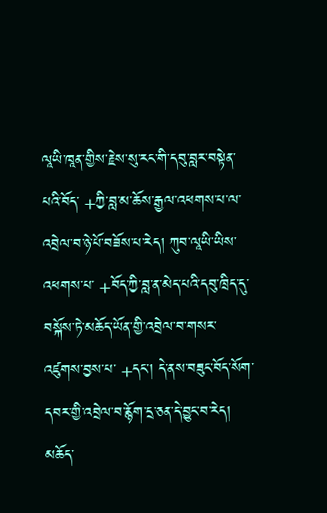ལཱཡི་ཁཱན་གྱིས་རྗེས་སུ་རང་གི་དབུ་བླར་བསྟེན་པའི་བོད་ +ཀྱི་བླ་མ་ཆོས་རྒྱལ་འཕགས་པ་ལ་འབྲེལ་བ་ཉེ་པོ་བཟོས་པ་རེད། ཀུབ་ལཱཡི་ཡིས་འཕགས་པ་ +བོད་ཀྱི་བླ་ན་མེད་པའི་དབུ་ཁྲིད་དུ་བསྐོས་ཏེ་མཆོད་ཡོན་གྱི་འབྲེལ་བ་གསར་འཛུགས་བྱས་པ་ +དང་། དེ་ནས་བཟུང་བོད་སོག་དབར་གྱི་འབྲེལ་བ་རྙོག་དྲ་ཅན་དེ་བྱུང་བ་རེད། མཆོད་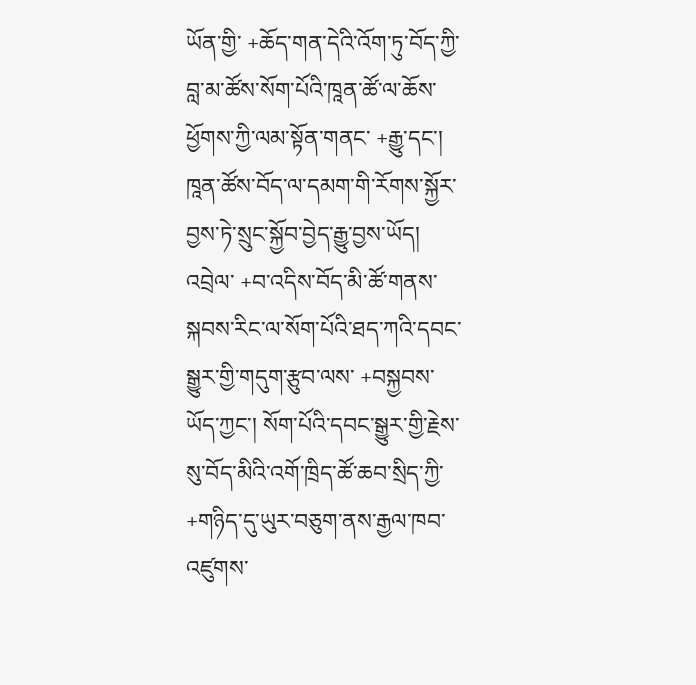ཡོན་གྱི་ +ཆོད་གན་དེའི་འོག་ཏུ་བོད་ཀྱི་བླ་མ་ཚོས་སོག་པོའི་ཁཱན་ཚོ་ལ་ཆོས་ཕྱོགས་ཀྱི་ལམ་སྟོན་གནང་ +རྒྱུ་དང་། ཁཱན་ཚོས་བོད་ལ་དམག་གི་རོགས་སྐྱོར་བྱས་ཏེ་སྲུང་སྐྱོབ་བྱེད་རྒྱུ་བྱས་ཡོད། འབྲེལ་ +བ་འདིས་བོད་མི་ཚོ་གནས་སྐབས་རིང་ལ་སོག་པོའི་ཐད་ཀའི་དབང་སྒྱུར་གྱི་གདུག་རྩུབ་ལས་ +བསྐྱབས་ཡོད་ཀྱང་། སོག་པོའི་དབང་སྒྱུར་གྱི་རྗེས་སུ་བོད་མིའི་འགོ་ཁྲིད་ཚོ་ཆབ་སྲིད་ཀྱི་ +གཉིད་དུ་ཡུར་བཅུག་ནས་རྒྱལ་ཁབ་འཛུགས་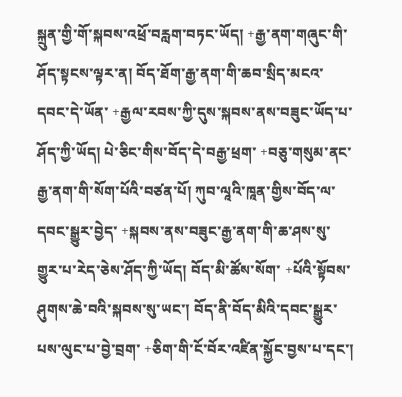སྐྲུན་གྱི་གོ་སྐབས་འཕྲོ་བརླག་བཏང་ཡོད། +རྒྱ་ནག་གཞུང་གི་ཤོད་སྟངས་ལྟར་ན། བོད་ཐོག་རྒྱ་ནག་གི་ཆབ་སྲིད་མངའ་དབང་དེ་ཡོན་ +རྒྱལ་རབས་ཀྱི་དུས་སྐབས་ནས་བཟུང་ཡོད་པ་ཤོད་ཀྱི་ཡོད། པེ་ཅིང་གིས་བོད་དེ་བརྒྱ་ཕྲག་ +བཅུ་གསུམ་ནང་རྒྱ་ནག་གི་སོག་པོའི་བཙན་པོ། ཀུབ་ལཱའི་ཁཱན་གྱིས་བོད་ལ་དབང་སྒྱུར་བྱེད་ +སྐབས་ནས་བཟུང་རྒྱ་ནག་གི་ཆ་ཤས་སུ་གྱུར་པ་རེད་ཅེས་ཤོད་ཀྱི་ཡོད། བོད་མི་ཚོས་སོག་ +པོའི་སྟོབས་ཤུགས་ཆེ་བའི་སྐབས་སུ་ཡང་། བོད་ནི་བོད་མིའི་དབང་སྒྱུར་པས་ལུང་པ་བྱེ་བྲག་ +ཅིག་གི་ངོ་བོར་འཛིན་སྐྱོང་བྱས་པ་དང་།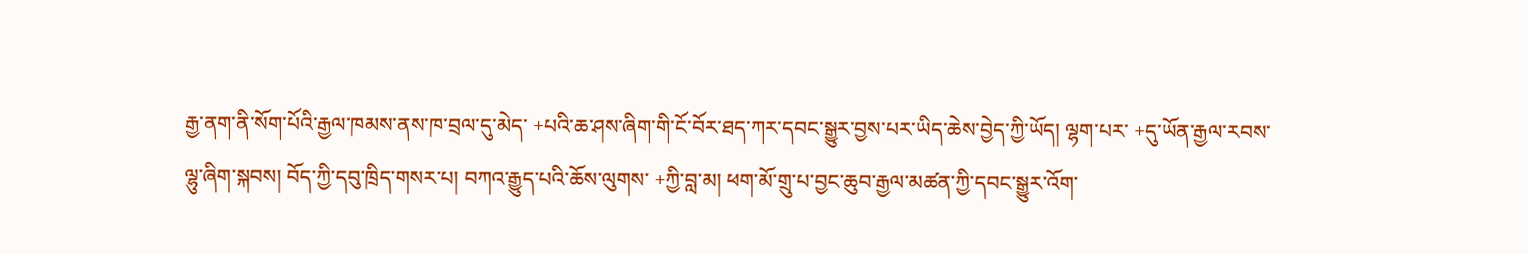རྒྱ་ནག་ནི་སོག་པོའི་རྒྱལ་ཁམས་ནས་ཁ་བྲལ་དུ་མེད་ +པའི་ཆ་ཤས་ཞིག་གི་ངོ་བོར་ཐད་ཀར་དབང་སྒྱུར་བྱས་པར་ཡིད་ཆེས་བྱེད་ཀྱི་ཡོད། ལྷག་པར་ +དུ་ཡོན་རྒྱལ་རབས་ལྷུ་ཞིག་སྐབས། བོད་ཀྱི་དབུ་ཁྲིད་གསར་པ། བཀའ་རྒྱུད་པའི་ཆོས་ལུགས་ +ཀྱི་བླ་མ། ཕག་མོ་གྲུ་པ་བྱང་ཆུབ་རྒྱལ་མཚན་ཀྱི་དབང་སྒྱུར་འོག་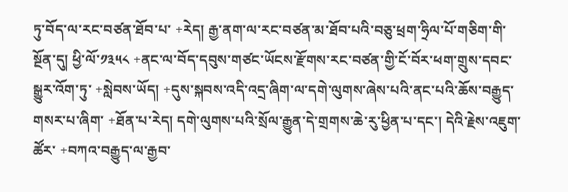ཏུ་བོད་ལ་རང་བཙན་ཐོབ་པ་ +རེད། རྒྱ་ནག་ལ་རང་བཙན་མ་ཐོབ་པའི་བཅུ་ཕྲག་ཧྲིལ་པོ་གཅིག་གི་སྔོན་དུ། ཕྱི་ལོ་༡༣༥༨ +ནང་ལ་བོད་དབུས་གཙང་ཡོངས་རྫོགས་རང་བཙན་གྱི་ངོ་བོར་ཕག་གྲུས་དབང་སྒྱུར་འོག་ཏུ་ +སླེབས་ཡོད། +དུས་སྐབས་འདི་འདྲ་ཞིག་ལ་དགེ་ལུགས་ཞེས་པའི་ནང་པའི་ཆོས་བརྒྱུད་གསར་པ་ཞིག་ +ཐོན་པ་རེད། དགེ་ལུགས་པའི་སྲོལ་རྒྱུན་དེ་གྲགས་ཆེ་རུ་ཕྱིན་པ་དང་། དེའི་རྗེས་འཇུག་ཚོར་ +བཀའ་བརྒྱུད་ལ་རྒྱབ་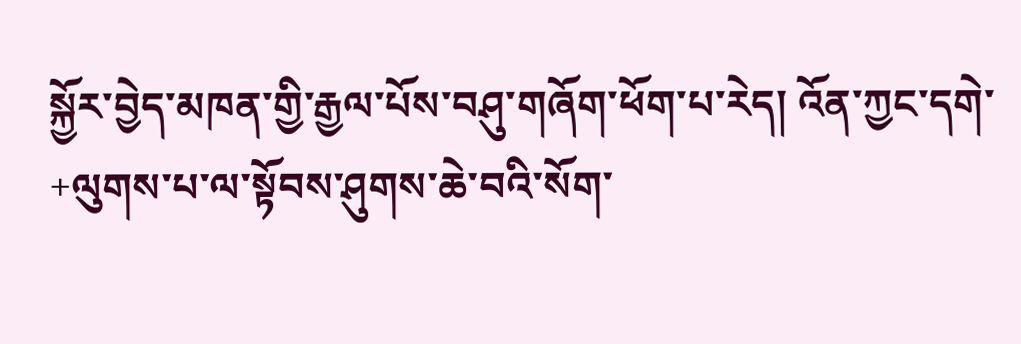སྐྱོར་བྱེད་མཁན་གྱི་རྒྱལ་པོས་བཤུ་གཞོག་ཕོག་པ་རེད། འོན་ཀྱང་དགེ་ +ལུགས་པ་ལ་སྟོབས་ཤུགས་ཆེ་བའི་སོག་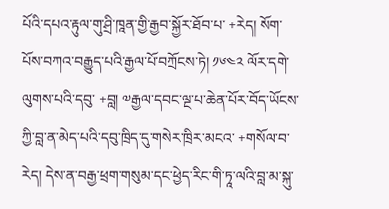པོའི་དཔའ་རྟུལ་གུ་ཤྲི་ཁཱན་གྱི་རྒྱབ་སྐྱོར་ཐོབ་པ་ +རེད། སོག་པོས་བཀའ་བརྒྱུད་པའི་རྒྱལ་པོ་བཀྲོངས་ཏེ། ༡༦༤༢ ལོར་དགེ་ལུགས་པའི་དབུ་ +བླ། ༧རྒྱལ་དབང་ལྔ་པ་ཆེན་པོར་བོད་ཡོངས་ཀྱི་བླ་ན་མེད་པའི་དབུ་ཁྲིད་དུ་གསེར་ཁྲིར་མངའ་ +གསོལ་བ་རེད། དེས་ན་བརྒྱ་ཕྲག་གསུམ་དང་ཕྱེད་རིང་གི་ཏཱ་ལའི་བླ་མ་སྐུ་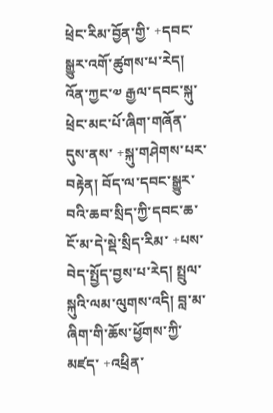ཕྲེང་རིམ་བྱོན་གྱི་ +དབང་སྒྱུར་འགོ་ཚུགས་པ་རེད། འོན་ཀྱང་༧ རྒྱལ་དབང་སྐུ་ཕྲེང་མང་པོ་ཞིག་གཞོན་དུས་ནས་ +སྐུ་གཤེགས་པར་བརྟེན། བོད་ལ་དབང་སྒྱུར་བའི་ཆབ་སྲིད་ཀྱི་དབང་ཆ་ངོ་མ་དེ་སྡེ་སྲིད་རིམ་ +པས་བེད་སྤྱོད་བྱས་པ་རེད། སྤྲུལ་སྐུའི་ལམ་ལུགས་འདི། བླ་མ་ཞིག་གི་ཆོས་ཕྱོགས་ཀྱི་མཛད་ +འཕྲིན་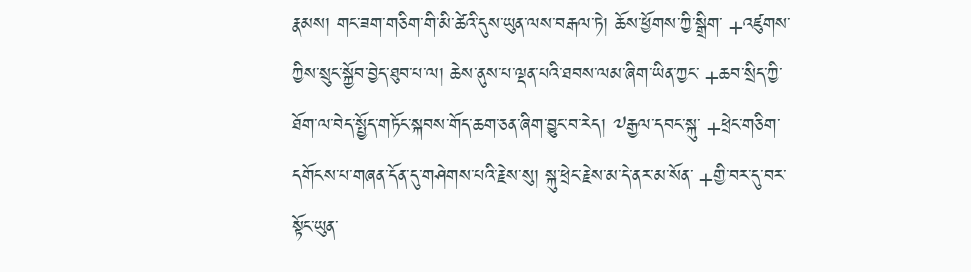རྣམས། གང་ཟག་གཅིག་གི་མི་ཚེའི་དུས་ཡུན་ལས་བརྒལ་ཏེ། ཆོས་ཕྱོགས་ཀྱི་སྒྲིག་ +འཛུགས་ཀྱིས་སྲུང་སྐྱོབ་བྱེད་ཐུབ་པ་ལ། ཆེས་ནུས་པ་ལྡན་པའི་ཐབས་ལམ་ཞིག་ཡིན་ཀྱང་ +ཆབ་སྲིད་ཀྱི་ཐོག་ལ་བེད་སྤྱོད་གཏོང་སྐབས་གོད་ཆག་ཅན་ཞིག་བྱུང་བ་རེད། ༧རྒྱལ་དབང་སྐུ་ +ཕྲེང་གཅིག་དགོངས་པ་གཞན་དོན་དུ་གཤེགས་པའི་རྗེས་སུ། སྐུ་ཕྲེང་རྗེས་མ་དེ་ནར་མ་སོན་ +གྱི་བར་དུ་བར་སྟོང་ཡུན་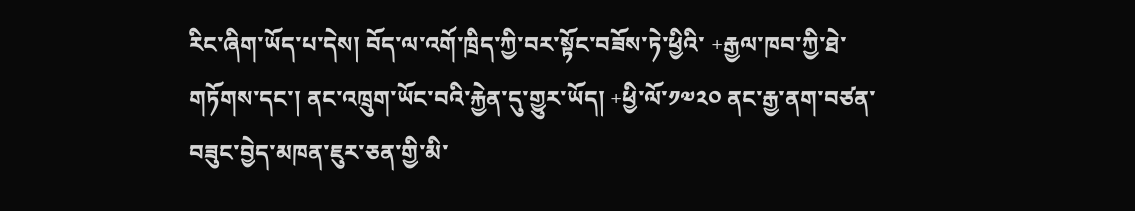རིང་ཞིག་ཡོད་པ་དེས། བོད་ལ་འགོ་ཁྲིད་ཀྱི་བར་སྟོང་བཟོས་ཏེ་ཕྱིའི་ +རྒྱལ་ཁབ་ཀྱི་ཐེ་གཏོགས་དང་། ནང་འཁྲུག་ཡོང་བའི་རྐྱེན་དུ་གྱུར་ཡོད། +ཕྱི་ལོ་༡༧༢༠ ནང་རྒྱ་ནག་བཙན་བཟུང་བྱེད་མཁན་ཇུར་ཅན་གྱི་མི་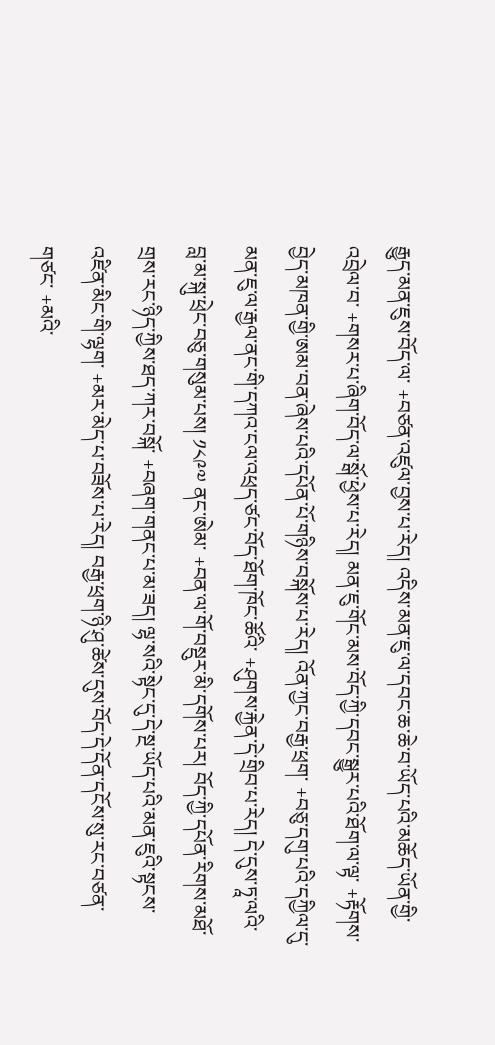རྒྱུད་མན་ཇུས་བོད་ལ་ +བཙན་འཛུལ་བྱས་པ་རེད། འདིས་མན་ཇུ་ལ་དབང་ཆ་ཆེ་བ་ཡོད་པའི་མཆོད་ཡོན་གྱི་འབྲེལ་བ་ +གསར་པ་ཞིག་བོད་ལ་སྒོ་ཕྱེས་པ་རེད། མན་ཇུ་གོང་མས་བོད་ཀྱི་དབང་སྒྱུར་པའི་ཐོག་ལ་ལྟ་ +རྟོགས་བྱེད་མཁན་གྱི་ཨམ་བན་ཞེས་པའི་དཔོན་པོ་གཉིས་བསྐོས་པ་རེད། འོན་ཀྱང་བརྒྱ་ཕྲག་ +བཅུ་དགུ་པའི་དཀྱིལ་དུ་མན་ཇུ་ལ་རྒྱལ་ནང་གི་དཀའ་ངལ་འཕྲད་ཙང་བོད་ཐོག་ཁོང་ཚོའི་ +ཤུགས་རྐྱེན་དེ་གྲིབ་པ་རེད། དེ་དུས་ཏཱ་ལའི་བླ་མ་སྐུ་ཕྲེང་བཅུ་གསུམ་པས། ༡༨༩༧ ནང་ཨེམ་ +བན་ལ་གོ་བསྡུར་མི་དགོས་པར། བོད་ཀྱི་དཔོན་རིགས་མཐོ་གྲས་རང་ཉིད་ཀྱིས་ཐད་ཀར་བསྐོ་ +བཞག་གནང་པ་མ་ཟད། ལྷ་སའི་སྟེང་དུ་དེ་སྔ་ཡོད་པའི་མན་ཇུའི་སྟངས་འཛིན་མིང་གི་ལྷག་ +མར་མེད་པ་བཟོས་པ་རེད། བརྒྱ་ཕྲག་ཉི་ཤུ་ཚེས་དུས་བོད་དེ་དོན་དངོས་སུ་རང་བཙན་གཙང་ +མའི་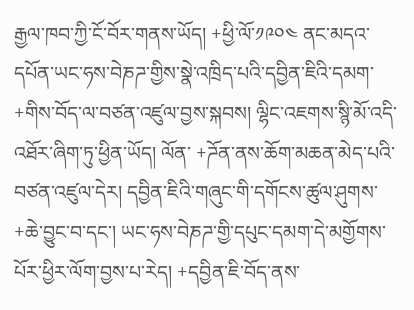རྒྱལ་ཁབ་ཀྱི་ངོ་བོར་གནས་ཡོད། +ཕྱི་ལོ་༡༩༠༤ ནང་མདའ་དཔོན་ཡང་ཧས་བེཎཌ་གྱིས་སྣེ་འཁྲིད་པའི་དབྱིན་ཇིའི་དམག་ +གིས་བོད་ལ་བཙན་འཛུལ་བྱས་སྐབས། ལྷིང་འཇགས་སྙི་མོ་འདི་འཐོར་ཞིག་ཏུ་ཕྱིན་ཡོད། ལོན་ +ཌོན་ནས་ཆོག་མཆན་མེད་པའི་བཙན་འཛུལ་དེར། དབྱིན་ཇིའི་གཞུང་གི་དགོངས་ཚུལ་ཤུགས་ +ཆེ་བྱུང་བ་དང་། ཡང་ཧས་བེཎཌ་གྱི་དཔུང་དམག་དེ་མགྱོགས་པོར་ཕྱིར་ལོག་བྱས་པ་རེད། +དབྱིན་ཇི་བོད་ནས་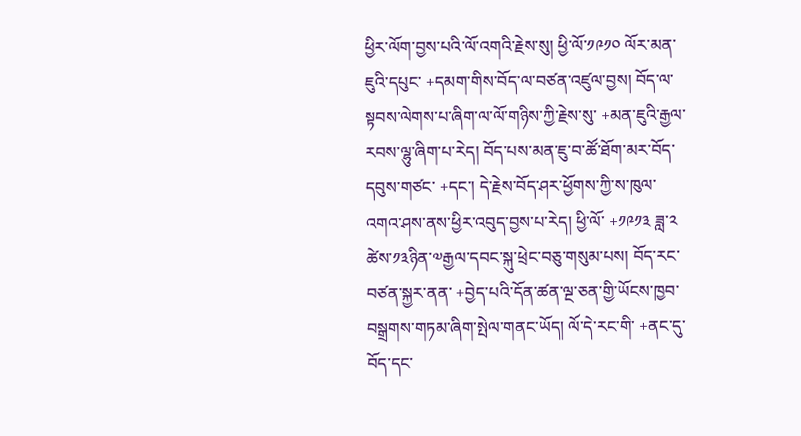ཕྱིར་ལོག་བྱས་པའི་ལོ་འགའི་རྗེས་སུ། ཕྱི་ལོ་༡༩༡༠ ལོར་མན་ཇུའི་དཔུང་ +དམག་གིས་བོད་ལ་བཙན་འཛུལ་བྱས། བོད་ལ་སྟབས་ལེགས་པ་ཞིག་ལ་ལོ་གཉིས་ཀྱི་རྗེས་སུ་ +མན་ཇུའི་རྒྱལ་རབས་ལྷུ་ཞིག་པ་རེད། བོད་པས་མན་ཇུ་བ་ཚོ་ཐོག་མར་བོད་དབུས་གཙང་ +དང་། དེ་རྗེས་བོད་ཤར་ཕྱོགས་ཀྱི་ས་ཁུལ་འགའ་ཤས་ནས་ཕྱིར་འབུད་བྱས་པ་རེད། ཕྱི་ལོ་ +༡༩༡༣ ཟླ་༢ ཚེས་༡༣ཉིན་༧རྒྱལ་དབང་སྐུ་ཕྲེང་བཅུ་གསུམ་པས། བོད་རང་བཙན་སྐྱར་ནན་ +བྱེད་པའི་དོན་ཚན་ལྔ་ཅན་གྱི་ཡོངས་ཁྱབ་བསྒྲགས་གཏམ་ཞིག་སྤེལ་གནང་ཡོད། ལོ་དེ་རང་གི་ +ནང་དུ་བོད་དང་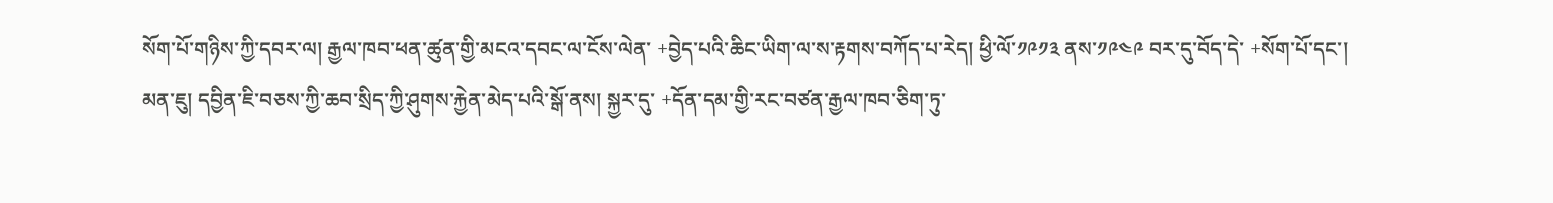སོག་པོ་གཉིས་ཀྱི་དབར་ལ། རྒྱལ་ཁབ་ཕན་ཚུན་གྱི་མངའ་དབང་ལ་ངོས་ལེན་ +བྱེད་པའི་ཆིང་ཡིག་ལ་ས་རྟགས་བཀོད་པ་རེད། ཕྱི་ལོ་༡༩༡༣ ནས་༡༩༤༩ བར་དུ་བོད་དེ་ +སོག་པོ་དང་། མན་ཇུ། དབྱིན་ཇི་བཅས་ཀྱི་ཆབ་སྲིད་ཀྱི་ཤུགས་རྐྱེན་མེད་པའི་སྒོ་ནས། སྐྱར་དུ་ +དོན་དམ་གྱི་རང་བཙན་རྒྱལ་ཁབ་ཅིག་ཏུ་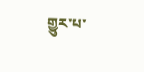གྱུར་པ་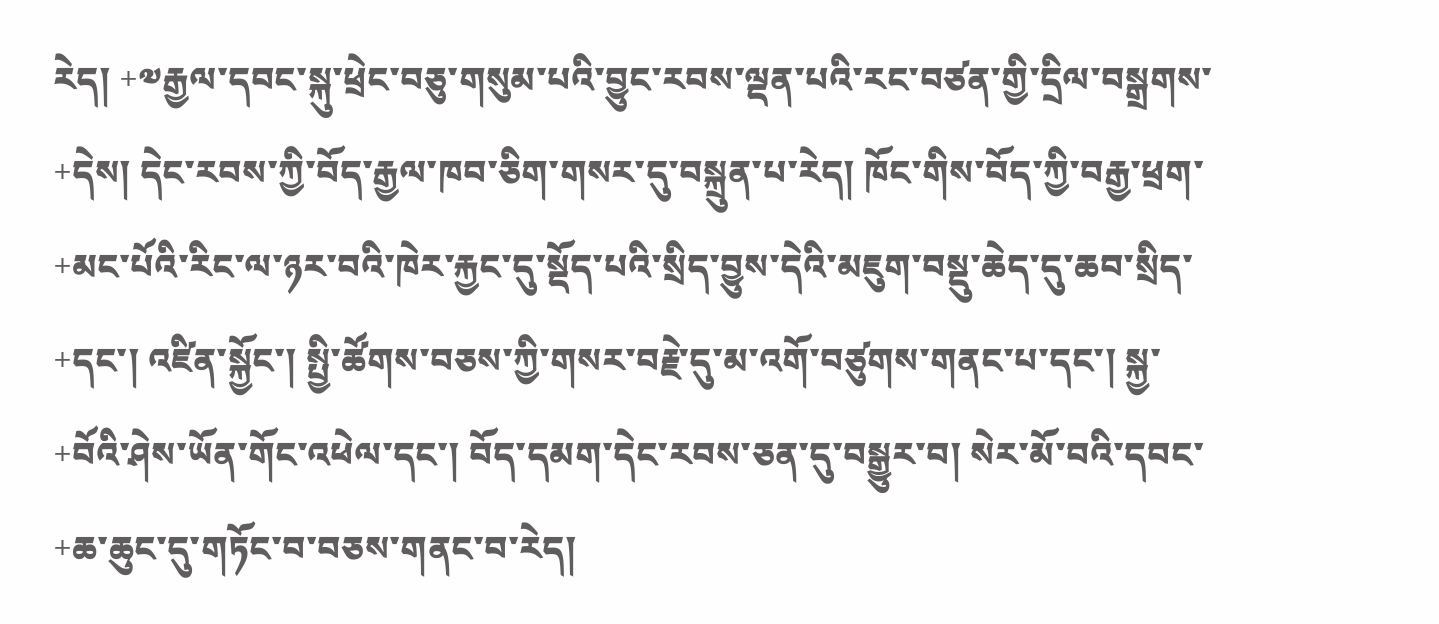རེད། +༧རྒྱལ་དབང་སྐུ་ཕྲེང་བཅུ་གསུམ་པའི་བྱུང་རབས་ལྡན་པའི་རང་བཙན་གྱི་དྲིལ་བསྒྲགས་ +དེས། དེང་རབས་ཀྱི་བོད་རྒྱལ་ཁབ་ཅིག་གསར་དུ་བསྐྲུན་པ་རེད། ཁོང་གིས་བོད་ཀྱི་བརྒྱ་ཕྲག་ +མང་པོའི་རིང་ལ་ཉར་བའི་ཁེར་རྐྱང་དུ་སྡོད་པའི་སྲིད་བྱུས་དེའི་མཇུག་བསྡུ་ཆེད་དུ་ཆབ་སྲིད་ +དང་། འཛིན་སྐྱོང་། སྤྱི་ཚོགས་བཅས་ཀྱི་གསར་བརྗེ་དུ་མ་འགོ་བཙུགས་གནང་པ་དང་། སྐྱ་ +བོའི་ཤེས་ཡོན་གོང་འཕེལ་དང་། བོད་དམག་དེང་རབས་ཅན་དུ་བསྒྱུར་བ། སེར་མོ་བའི་དབང་ +ཆ་ཆུང་དུ་གཏོང་བ་བཅས་གནང་བ་རེད།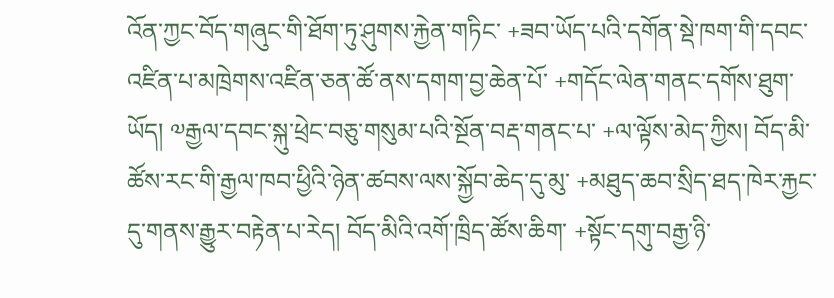འོན་ཀྱང་བོད་གཞུང་གི་ཐོག་ཏུ་ཤུགས་རྐྱེན་གཏིང་ +ཟབ་ཡོད་པའི་དགོན་སྡེ་ཁག་གི་དབང་འཛིན་པ་མཁྲེགས་འཛིན་ཅན་ཚོ་ནས་དགག་བྱ་ཆེན་པོ་ +གདོང་ལེན་གནང་དགོས་ཐུག་ཡོད། ༧རྒྱལ་དབང་སྐུ་ཕྲེང་བཅུ་གསུམ་པའི་སྔོན་བརྡ་གནང་པ་ +ལ་ལྟོས་མེད་ཀྱིས། བོད་མི་ཚོས་རང་གི་རྒྱལ་ཁབ་ཕྱིའི་ཉེན་ཚབས་ལས་སྐྱོབ་ཆེད་དུ་མུ་ +མཐུད་ཆབ་སྲིད་ཐད་ཁེར་རྐྱང་དུ་གནས་རྒྱུར་བརྟེན་པ་རེད། བོད་མིའི་འགོ་ཁྲིད་ཚོས་ཆིག་ +སྟོང་དགུ་བརྒྱ་ཉི་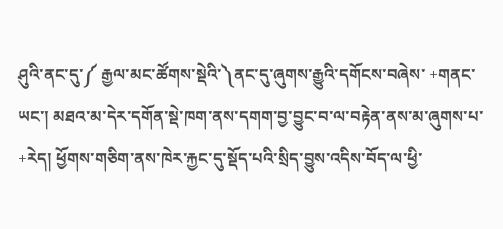ཤུའི་ནང་དུ་༼ རྒྱལ་མང་ཚོགས་སྡེའི་༽ནང་དུ་ཞུགས་རྒྱུའི་དགོངས་བཞེས་ +གནང་ཡང་། མཐའ་མ་དེར་དགོན་སྡེ་ཁག་ནས་དགག་བྱ་བྱུང་བ་ལ་བརྟེན་ནས་མ་ཞུགས་པ་ +རེད། ཕྱོགས་གཅིག་ནས་ཁེར་རྐྱང་དུ་སྡོད་པའི་སྲིད་བྱུས་འདིས་བོད་ལ་ཕྱི་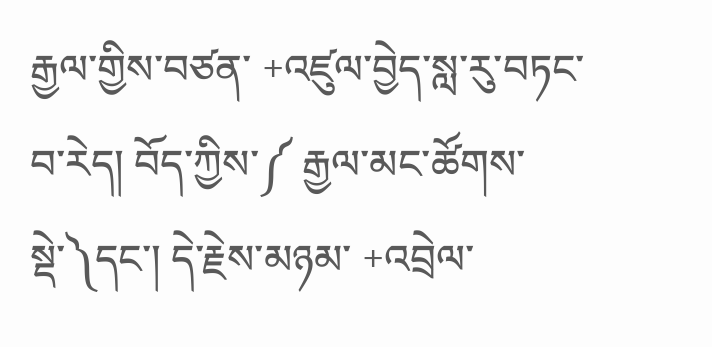རྒྱལ་གྱིས་བཙན་ +འཛུལ་བྱེད་སླ་རུ་བཏང་བ་རེད། བོད་ཀྱིས་༼ རྒྱལ་མང་ཚོགས་སྡེ་༽དང་། དེ་རྗེས་མཉམ་ +འབྲེལ་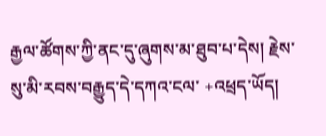རྒྱལ་ཚོགས་ཀྱི་ནང་དུ་ཞུགས་མ་ཐུབ་པ་དེས། རྗེས་སུ་མི་རབས་བརྒྱུད་དེ་དཀའ་ངལ་ +འཕྲད་ཡོད།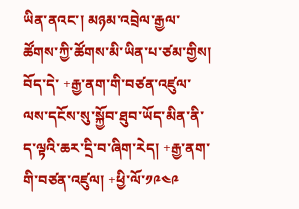ཡིན་ནའང་། མཉམ་འབྲེལ་རྒྱལ་ཚོགས་ཀྱི་ཚོགས་མི་ཡིན་པ་ཙམ་གྱིས། བོད་དེ་ +རྒྱ་ནག་གི་བཙན་འཛུལ་ལས་དངོས་སུ་སྐྱོབ་ཐུབ་ཡོད་མིན་ནི་ད་ལྟའི་ཆར་དྲི་བ་ཞིག་རེད། +རྒྱ་ནག་གི་བཙན་འཛུལ། +ཕྱི་ལོ་༡༩༤༩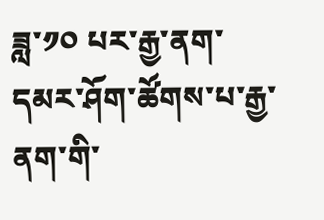ཟླ་༡༠ པར་རྒྱ་ནག་དམར་ཤོག་ཚོགས་པ་རྒྱ་ནག་གི་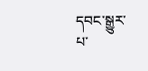དབང་སྒྱུར་པ་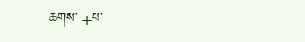ཆགས་ +པ་